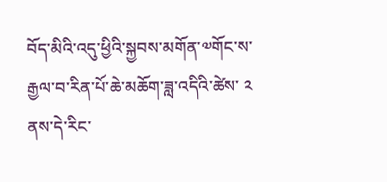བོད་མིའི་འདུ་ཕྱིའི་སྐྱབས་མགོན་༧གོང་ས་རྒྱལ་བ་རིན་པོ་ཆེ་མཆོག་ཟླ་འདིའི་ཚེས་ ༢ ནས་དེ་རིང་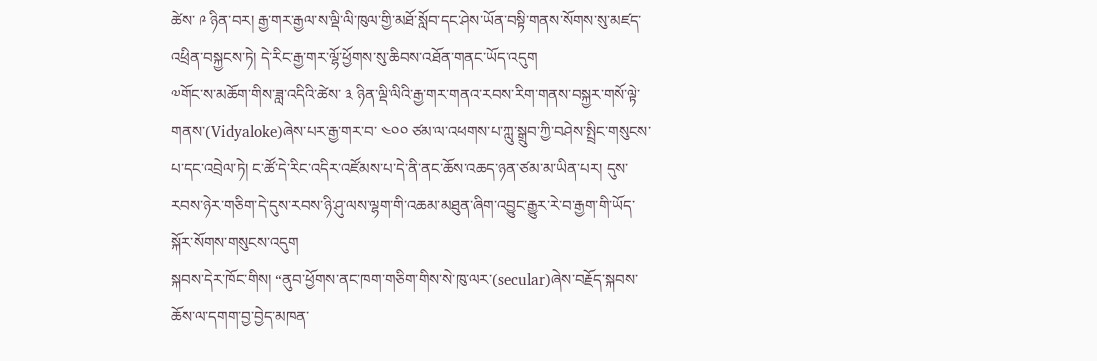ཚེས་ ༩ ཉིན་བར། རྒྱ་གར་རྒྱལ་ས་ལྡི་ལི་ཁུལ་གྱི་མཐོ་སློབ་དང་ཤེས་ཡོན་བསྟི་གནས་སོགས་སུ་མཛད་འཕྲིན་བསྐྱངས་ཏེ། དེ་རིང་རྒྱ་གར་ལྷོ་ཕྱོགས་སུ་ཆིབས་འཐོན་གནང་ཡོད་འདུག
༧གོང་ས་མཆོག་གིས་ཟླ་འདིའི་ཚེས་ ༣ ཉིན་ལྡི་ལིའི་རྒྱ་གར་གནའ་རབས་རིག་གནས་བསྐྱར་གསོ་ལྟེ་གནས་(Vidyaloke)ཞེས་པར་རྒྱ་གར་བ་ ༤༠༠ ཙམ་ལ་འཕགས་པ་ཀླུ་སྒྲུབ་ཀྱི་བཤེས་སྤྲིང་གསུངས་པ་དང་འབྲེལ་ཏེ། ང་ཚོ་དེ་རིང་འདིར་འཛོམས་པ་དེ་ནི་ནང་ཆོས་འཆད་ཉན་ཙམ་མ་ཡིན་པར། དུས་རབས་ཉེར་གཅིག་དེ་དུས་རབས་ཉི་ཤུ་ལས་ལྷག་གི་འཆམ་མཐུན་ཞིག་འབྱུང་རྒྱུར་རེ་བ་རྒྱག་གི་ཡོད་སྐོར་སོགས་གསུངས་འདུག
སྐབས་དེར་ཁོང་གིས། “ནུབ་ཕྱོགས་ནང་ཁག་གཅིག་གིས་སེ་ཁུ་ལར་(secular)ཞེས་བརྗོད་སྐབས་ཆོས་ལ་དགག་བྱ་བྱེད་མཁན་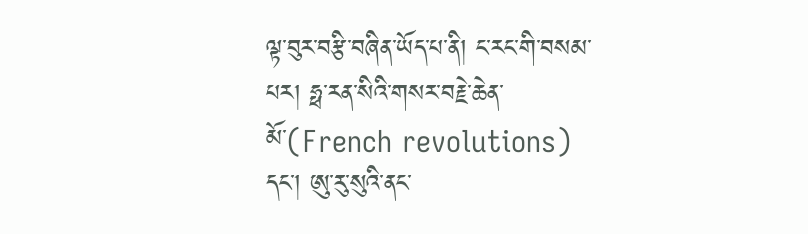ལྟ་བུར་བརྩི་བཞིན་ཡོད་པ་ནི། ང་རང་གི་བསམ་པར། ཧྥ་རན་སིའི་གསར་བརྗེ་ཆེན་མོ་(French revolutions) དང་། ཨུ་རུ་སུའི་ནང་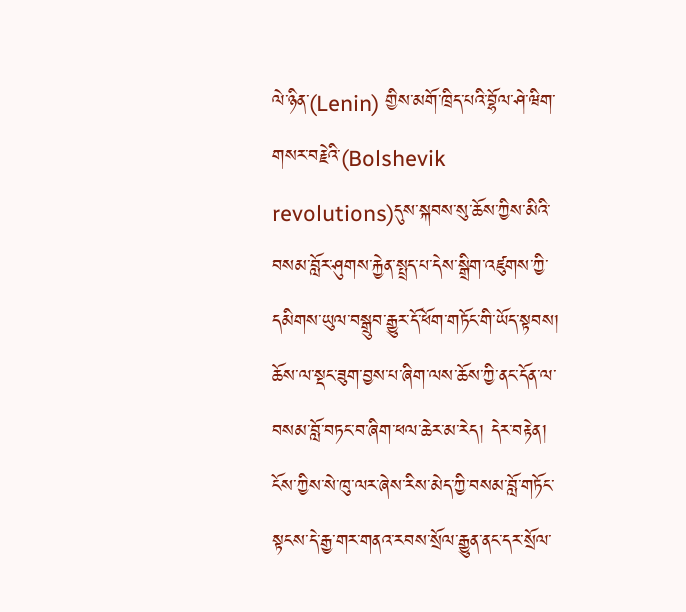ལེ་ཉིན་(Lenin) གྱིས་མགོ་ཁྲིད་པའི་བྷོལ་ཤེ་ཝིག་གསར་བརྗེའི་(Bolshevik revolutions)དུས་སྐབས་སུ་ཆོས་ཀྱིས་མིའི་བསམ་བློར་ཤུགས་རྐྱེན་སྤྲད་པ་དེས་སྒྲིག་འཛུགས་ཀྱི་དམིགས་ཡུལ་བསྒྲུབ་རྒྱུར་དོ་ཕོག་གཏོང་གི་ཡོད་སྟབས། ཆོས་ལ་སྡང་ཟུག་བྱས་པ་ཞིག་ལས་ཆོས་ཀྱི་ནང་དོན་ལ་བསམ་བློ་བཏང་བ་ཞིག་ཕལ་ཆེར་མ་རེད། དེར་བརྟེན། ངོས་ཀྱིས་སེ་ཁུ་ལར་ཞེས་རིས་མེད་ཀྱི་བསམ་བློ་གཏོང་སྟངས་དེ་རྒྱ་གར་གནའ་རབས་སྲོལ་རྒྱུན་ནང་དར་སྲོལ་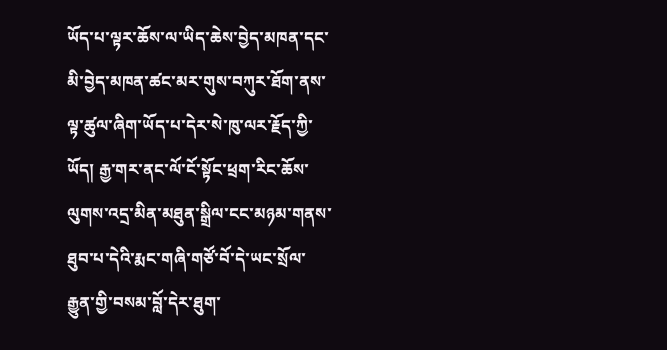ཡོད་པ་ལྟར་ཆོས་ལ་ཡིད་ཆེས་བྱེད་མཁན་དང་མི་བྱེད་མཁན་ཚང་མར་གུས་བཀུར་ཐོག་ནས་ལྟ་ཚུལ་ཞིག་ཡོད་པ་དེར་སེ་ཁུ་ལར་རྗོད་ཀྱི་ཡོད། རྒྱ་གར་ནང་ལོ་ངོ་སྟོང་ཕྲག་རིང་ཆོས་ལུགས་འདྲ་མིན་མཐུན་སྒྲིལ་ངང་མཉམ་གནས་ཐུབ་པ་དེའི་རྨང་གཞི་གཙོ་བོ་དེ་ཡང་སྲོལ་རྒྱུན་གྱི་བསམ་བློ་དེར་ཐུག་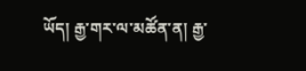ཡོད། རྒྱ་གར་ལ་མཚོན་ན། རྒྱ་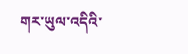གར་ཡུལ་འདིའི་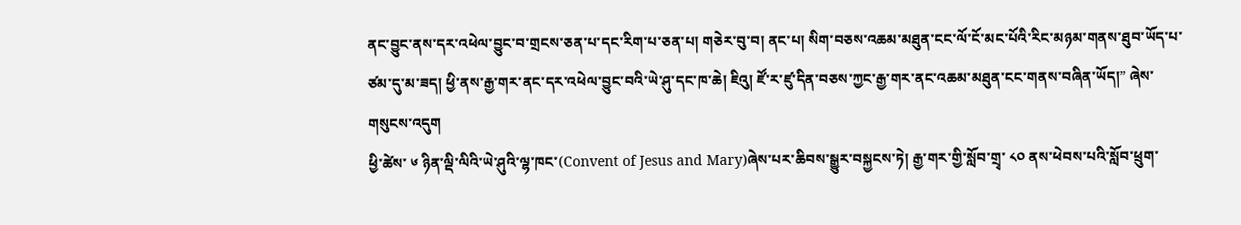ནང་བྱུང་ནས་དར་འཕེལ་བྱུང་བ་གྲངས་ཅན་པ་དང་རིག་པ་ཅན་པ། གཅེར་བུ་བ། ནང་པ། སིག་བཅས་འཆམ་མཐུན་ངང་ལོ་ངོ་མང་པོའི་རིང་མཉམ་གནས་ཐུབ་ཡོད་པ་ཙམ་དུ་མ་ཟད། ཕྱི་ནས་རྒྱ་གར་ནང་དར་འཕེལ་བྱུང་བའི་ཡེ་ཤུ་དང་ཁ་ཆེ། ཇིའུ། ཛོ་ར་ཛུ་དིན་བཅས་ཀྱང་རྒྱ་གར་ནང་འཆམ་མཐུན་ངང་གནས་བཞིན་ཡོད།” ཞེས་གསུངས་འདུག
ཕྱི་ཚེས་ ༦ ཉིན་ལྡི་ལིའི་ཡེ་ཤུའི་ལྷ་ཁང་(Convent of Jesus and Mary)ཞེས་པར་ཆིབས་སྒྱུར་བསྐྱངས་ཏེ། རྒྱ་གར་གྱི་སློབ་གྲྭ་ ༨༠ ནས་ཕེབས་པའི་སློབ་ཕྲུག་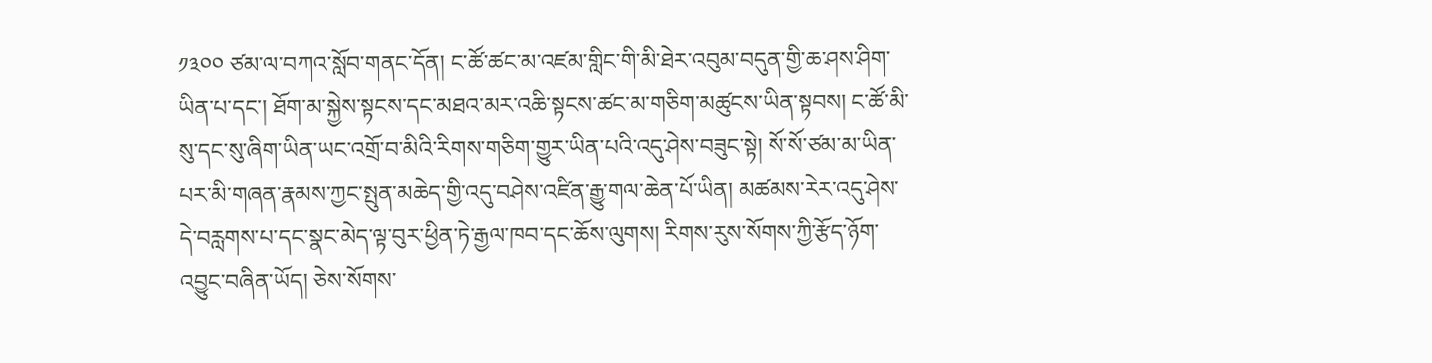༡༣༠༠ ཙམ་ལ་བཀའ་སློབ་གནང་དོན། ང་ཚོ་ཚང་མ་འཛམ་གླིང་གི་མི་ཐེར་འབུམ་བདུན་གྱི་ཆ་ཤས་ཤིག་ཡིན་པ་དང་། ཐོག་མ་སྐྱེས་སྟངས་དང་མཐའ་མར་འཆི་སྟངས་ཚང་མ་གཅིག་མཚུངས་ཡིན་སྟབས། ང་ཚོ་མི་སུ་དང་སུ་ཞིག་ཡིན་ཡང་འགྲོ་བ་མིའི་རིགས་གཅིག་གྱུར་ཡིན་པའི་འདུ་ཤེས་བཟུང་སྟེ། སོ་སོ་ཙམ་མ་ཡིན་པར་མི་གཞན་རྣམས་ཀྱང་སྤུན་མཆེད་གྱི་འདུ་བཤེས་འཛིན་རྒྱུ་གལ་ཆེན་པོ་ཡིན། མཚམས་རེར་འདུ་ཤེས་དེ་བརླགས་པ་དང་སྣང་མེད་ལྟ་བུར་ཕྱིན་ཏེ་རྒྱལ་ཁབ་དང་ཆོས་ལུགས། རིགས་རུས་སོགས་ཀྱི་རྩོད་ཉོག་འབྱུང་བཞིན་ཡོད། ཅེས་སོགས་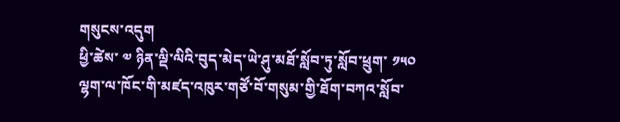གསུངས་འདུག
ཕྱི་ཚེས་ ༧ ཉིན་ལྡི་ལིའི་བུད་མེད་ཡེ་ཤུ་མཐོ་སློབ་ཏུ་སློབ་ཕྲུག་ ༡༥༠ ལྷག་ལ་ཁོང་གི་མཛད་འཁུར་གཙོ་བོ་གསུམ་གྱི་ཐོག་བཀའ་སློབ་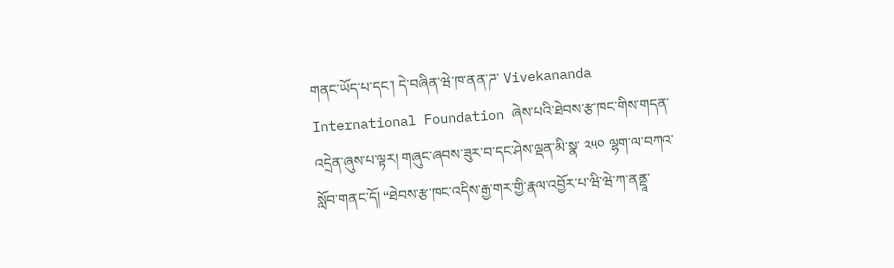གནང་ཡོད་པ་དང་། དེ་བཞིན་ཝེ་ཁ་ནན་ཌ་ Vivekananda International Foundation ཞེས་པའི་ཐེབས་རྩ་ཁང་གིས་གདན་འདྲེན་ཞུས་པ་ལྟར། གཞུང་ཞབས་ཟུར་བ་དང་ཤེས་ལྡན་མི་སྣ་ ༢༥༠ ལྷག་ལ་བཀའ་སློབ་གནང་དོ། “ཐེབས་རྩ་ཁང་འདིས་རྒྱ་གར་གྱི་རྣལ་འབྱོར་པ་ཝི་ཝེ་ཀ་ནནྡཱ་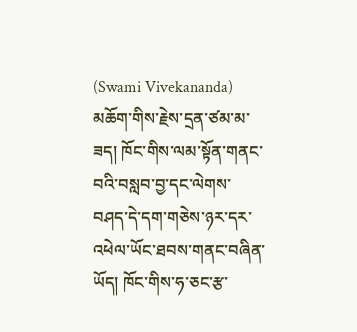(Swami Vivekananda) མཆོག་གིས་རྗེས་དྲན་ཙམ་མ་ཟད། ཁོང་གིས་ལམ་སྟོན་གནང་བའི་བསླབ་བྱ་དང་ལེགས་བཤད་དེ་དག་གཅེས་ཉར་དར་འཕེལ་ཡོང་ཐབས་གནང་བཞིན་ཡོད། ཁོང་གིས་ཧ་ཅང་རྩ་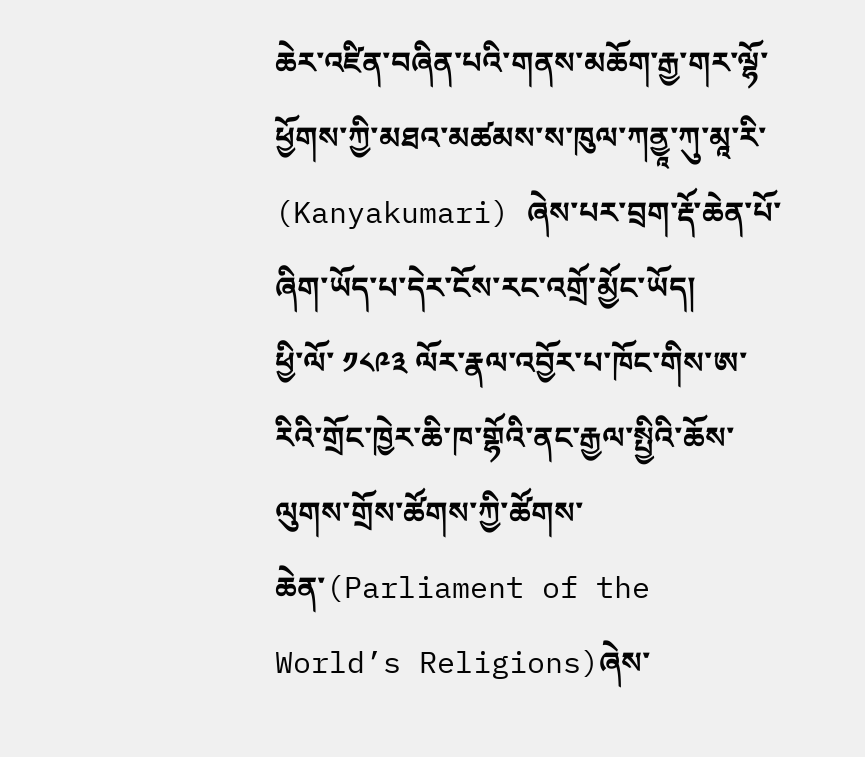ཆེར་འཛིན་བཞིན་པའི་གནས་མཆོག་རྒྱ་གར་ལྷོ་ཕྱོགས་ཀྱི་མཐའ་མཚམས་ས་ཁུལ་ཀནྱཱ་ཀུ་མཱ་རི་ (Kanyakumari) ཞེས་པར་བྲག་རྡོ་ཆེན་པོ་ཞིག་ཡོད་པ་དེར་ངོས་རང་འགྲོ་མྱོང་ཡོད།
ཕྱི་ལོ་ ༡༨༩༣ ལོར་རྣལ་འབྱོར་པ་ཁོང་གིས་ཨ་རིའི་གྲོང་ཁྱེར་ཆི་ཁ་གྷོའི་ནང་རྒྱལ་སྤྱིའི་ཆོས་ལུགས་གྲོས་ཚོགས་ཀྱི་ཚོགས་ཆེན་(Parliament of the World’s Religions)ཞེས་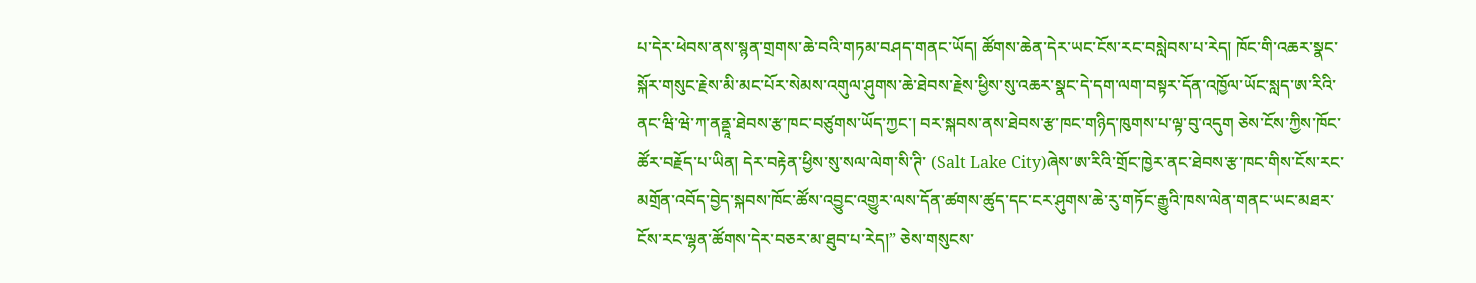པ་དེར་ཕེབས་ནས་སྙན་གྲགས་ཆེ་བའི་གཏམ་བཤད་གནང་ཡོད། ཚོགས་ཆེན་དེར་ཡང་ངོས་རང་བསླེབས་པ་རེད། ཁོང་གི་འཆར་སྣང་སྐོར་གསུང་རྗེས་མི་མང་པོར་སེམས་འགུལ་ཤུགས་ཆེ་ཐེབས་རྗེས་ཕྱིས་སུ་འཆར་སྣང་དེ་དག་ལག་བསྟར་དོན་འཁྱོལ་ཡོང་སླད་ཨ་རིའི་ནང་ཝི་ཝེ་ཀ་ནནྡཱ་ཐེབས་རྩ་ཁང་བཙུགས་ཡོད་ཀྱང་། བར་སྐབས་ནས་ཐེབས་རྩ་ཁང་གཉིད་ཁུགས་པ་ལྟ་བུ་འདུག ཅེས་ངོས་ཀྱིས་ཁོང་ཚོར་བརྗོད་པ་ཡིན། དེར་བརྟེན་ཕྱིས་སུ་སལ་ལེག་སི་ཊི་ (Salt Lake City)ཞེས་ཨ་རིའི་གྲོང་ཁྱེར་ནང་ཐེབས་རྩ་ཁང་གིས་ངོས་རང་མགྲོན་འབོད་བྱེད་སྐབས་ཁོང་ཚོས་འབྱུང་འགྱུར་ལས་དོན་ཚགས་ཚུད་དང་ངར་ཤུགས་ཆེ་རུ་གཏོང་རྒྱུའི་ཁས་ལེན་གནང་ཡང་མཐར་ངོས་རང་ལྷན་ཚོགས་དེར་བཅར་མ་ཐུབ་པ་རེད།” ཅེས་གསུངས་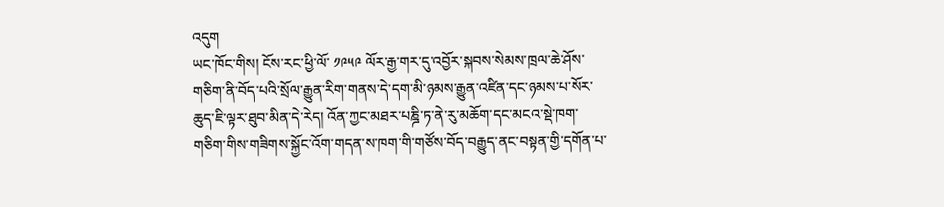འདུག
ཡང་ཁོང་གིས། ངོས་རང་ཕྱི་ལོ་ ༡༩༥༩ ལོར་རྒྱ་གར་དུ་འབྱོར་སྐབས་སེམས་ཁྲལ་ཆེ་ཤོས་གཅིག་ནི་བོད་པའི་སྲོལ་རྒྱུན་རིག་གནས་དེ་དག་མི་ཉམས་རྒྱུན་འཛིན་དང་ཉམས་པ་སོར་ཆུད་ཇི་ལྟར་ཐུབ་མིན་དེ་རེད། འོན་ཀྱང་མཐར་པཎྜི་ཏ་ནེ་རུ་མཆོག་དང་མངའ་སྡེ་ཁག་གཅིག་གིས་གཟིགས་སྐྱོང་འོག་གདན་ས་ཁག་གི་གཙོས་བོད་བརྒྱུད་ནང་བསྟན་གྱི་དགོན་པ་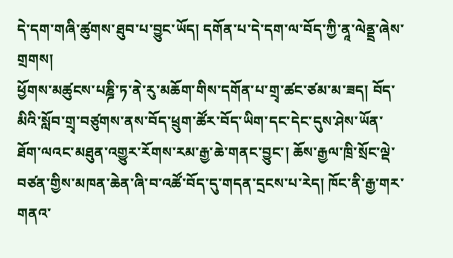དེ་དག་གཞི་ཚུགས་ཐུབ་པ་བྱུང་ཡོད། དགོན་པ་དེ་དག་ལ་བོད་ཀྱི་ནཱ་ལེནྡྲ་ཞེས་གྲགས།
ཕྱོགས་མཚུངས་པཎྜི་ཏ་ནེ་རུ་མཆོག་གིས་དགོན་པ་གྲྭ་ཚང་ཙམ་མ་ཟད། བོད་མིའི་སློབ་གྲྭ་བཙུགས་ནས་བོད་ཕྲུག་ཚོར་བོད་ཡིག་དང་དེང་དུས་ཤེས་ཡོན་ཐོག་ལའང་མཐུན་འགྱུར་རོགས་རམ་རྒྱ་ཆེ་གནང་བྱུང་། ཆོས་རྒྱལ་ཁྲི་སྲོང་ལྡེ་བཙན་གྱིས་མཁན་ཆེན་ཞི་བ་འཚོ་བོད་དུ་གདན་དྲངས་པ་རེད། ཁོང་ནི་རྒྱ་གར་གནའ་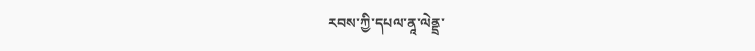རབས་ཀྱི་དཔལ་ནཱ་ལེནྡྲ་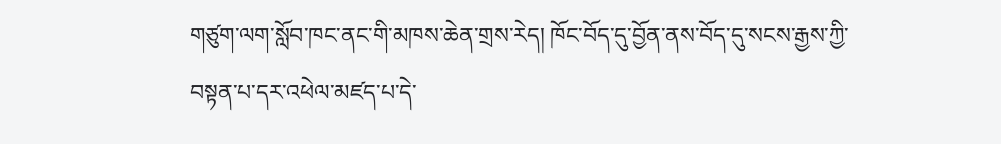གཙུག་ལག་སློབ་ཁང་ནང་གི་མཁས་ཆེན་གྲས་རེད། ཁོང་བོད་དུ་བྱོན་ནས་བོད་དུ་སངས་རྒྱས་ཀྱི་བསྟན་པ་དར་འཕེལ་མཛད་པ་དེ་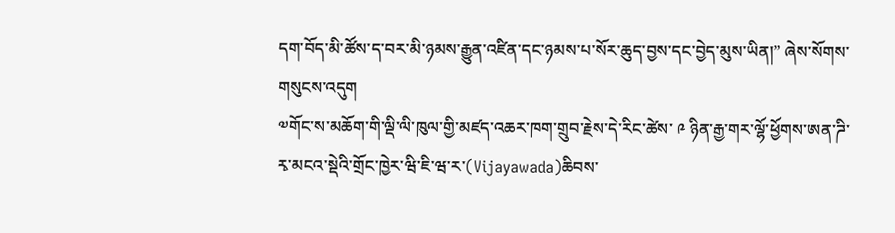དག་བོད་མི་ཚོས་ད་བར་མི་ཉམས་རྒྱུན་འཛིན་དང་ཉམས་པ་སོར་ཆུད་བྱས་དང་བྱེད་མུས་ཡིན།” ཞེས་སོགས་གསུངས་འདུག
༧གོང་ས་མཆོག་གི་ལྡི་ལི་ཁུལ་གྱི་མཛད་འཆར་ཁག་གྲུབ་རྗེས་དེ་རིང་ཚེས་ ༩ ཉིན་རྒྱ་གར་ལྷོ་ཕྱོགས་ཨན་ཌི་རྭ་མངའ་སྡེའི་གྲོང་ཁྱེར་ཝི་ཇི་ཝ་ར་(Vijayawada)ཆིབས་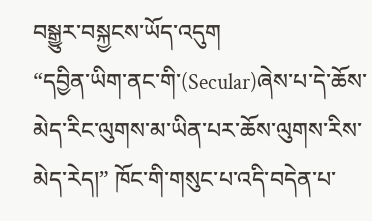བསྒྱུར་བསྐྱངས་ཡོད་འདུག
“དབྱིན་ཡིག་ནང་གི་(Secular)ཞེས་པ་དེ་ཆོས་མེད་རིང་ལུགས་མ་ཡིན་པར་ཆོས་ལུགས་རིས་མེད་རེད།” ཁོང་གི་གསུང་པ་འདི་བདེན་པ་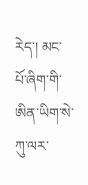རེད་། མང་པོ་ཞིག་གི་ཨིན་ཡིག་སེ་ཀུ་ལར་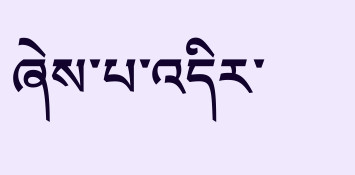ཞེས་པ་འདིར་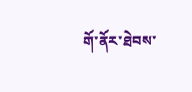གོ་ནོར་ཐེབས་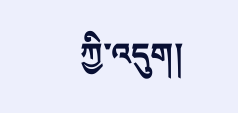ཀྱི་འདུག།